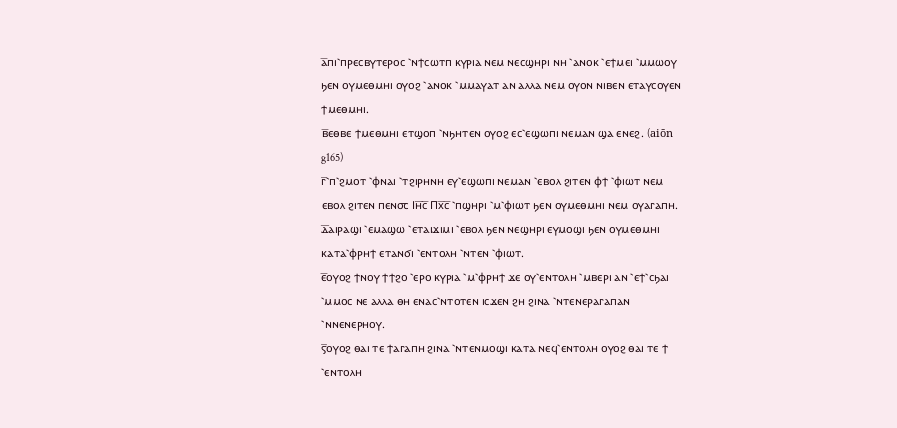ⲁ̅ⲡⲓ⳿ⲡⲣⲉⲥⲃⲩⲧⲉⲣⲟⲥ ⳿ⲛϯⲥⲱⲧⲡ ⲕⲩⲣⲓⲁ ⲛⲉⲙ ⲛⲉⲥϣⲏⲣⲓ ⲛⲏ ⳿ⲁⲛⲟⲕ ⳿ⲉϯⲙⲉⲓ ⳿ⲙⲙⲱⲟⲩ ϧⲉⲛ ⲟⲩⲙⲉⲑⲙⲏⲓ ⲟⲩⲟϩ ⳿ⲁⲛⲟⲕ ⳿ⲙⲙⲁⲩⲁⲧ ⲁⲛ ⲁⲗⲗⲁ ⲛⲉⲙ ⲟⲩⲟⲛ ⲛⲓⲃⲉⲛ ⲉⲧⲁⲩⲥⲟⲩⲉⲛ ϯⲙⲉⲑⲙⲏⲓ.
ⲃ̅ⲉⲑⲃⲉ ϯⲙⲉⲑⲙⲏⲓ ⲉⲧϣⲟⲡ ⳿ⲛϧⲏⲧⲉⲛ ⲟⲩⲟϩ ⲉⲥ⳿ⲉϣⲱⲡⲓ ⲛⲉⲙⲁⲛ ϣⲁ ⲉⲛⲉϩ. (aiōn g165)
ⲅ̅⳿ⲡ⳿ϩⲙⲟⲧ ⳿ⲫⲛⲁⲓ ⳿ⲧϩⲓⲣⲏⲛⲏ ⲉⲩ⳿ⲉϣⲱⲡⲓ ⲛⲉⲙⲁⲛ ⳿ⲉⲃⲟⲗ ϩⲓⲧⲉⲛ ⲫϯ ⳿ⲫⲓⲱⲧ ⲛⲉⲙ ⲉⲃⲟⲗ ϩⲓⲧⲉⲛ ⲡⲉⲛ⳪ Ⲓⲏ̅ⲥ̅ Ⲡⲭ̅ⲥ̅ ⳿ⲡϣⲏⲣⲓ ⳿ⲙ⳿ⲫⲓⲱⲧ ϧⲉⲛ ⲟⲩⲙⲉⲑⲙⲏⲓ ⲛⲉⲙ ⲟⲩⲁⲅⲁⲡⲏ.
ⲇ̅ⲁⲓⲣⲁϣⲓ ⳿ⲉⲙⲁϣⲱ ⳿ⲉⲧⲁⲓϫⲓⲙⲓ ⳿ⲉⲃⲟⲗ ϧⲉⲛ ⲛⲉϣⲏⲣⲓ ⲉⲩⲙⲟϣⲓ ϧⲉⲛ ⲟⲩⲙⲉⲑⲙⲏⲓ ⲕⲁⲧⲁ⳿ⲫⲣⲏϯ ⲉⲧⲁⲛϭⲓ ⳿ⲉⲛⲧⲟⲗⲏ ⳿ⲛⲧⲉⲛ ⳿ⲫⲓⲱⲧ.
ⲉ̅ⲟⲩⲟϩ ϯⲛⲟⲩ ϯϯϩⲟ ⳿ⲉⲣⲟ ⲕⲩⲣⲓⲁ ⳿ⲙ⳿ⲫⲣⲏϯ ϫⲉ ⲟⲩ⳿ⲉⲛⲧⲟⲗⲏ ⳿ⲙⲃⲉⲣⲓ ⲁⲛ ⳿ⲉϯ⳿ⲥϧⲁⲓ ⳿ⲙⲙⲟⲥ ⲛⲉ ⲁⲗⲗⲁ ⲑⲏ ⲉⲛⲁⲥ⳿ⲛⲧⲟⲧⲉⲛ ⲓⲥϫⲉⲛ ϩⲏ ϩⲓⲛⲁ ⳿ⲛⲧⲉⲛⲉⲣⲁⲅⲁⲡⲁⲛ ⳿ⲛⲛⲉⲛⲉⲣⲏⲟⲩ.
ⲋ̅ⲟⲩⲟϩ ⲑⲁⲓ ⲧⲉ ϯⲁⲅⲁⲡⲏ ϩⲓⲛⲁ ⳿ⲛⲧⲉⲛⲙⲟϣⲓ ⲕⲁⲧⲁ ⲛⲉϥ⳿ⲉⲛⲧⲟⲗⲏ ⲟⲩⲟϩ ⲑⲁⲓ ⲧⲉ ϯ ⳿ⲉⲛⲧⲟⲗⲏ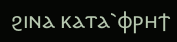ϩⲓⲛⲁ ⲕⲁⲧⲁ⳿ⲫⲣⲏϯ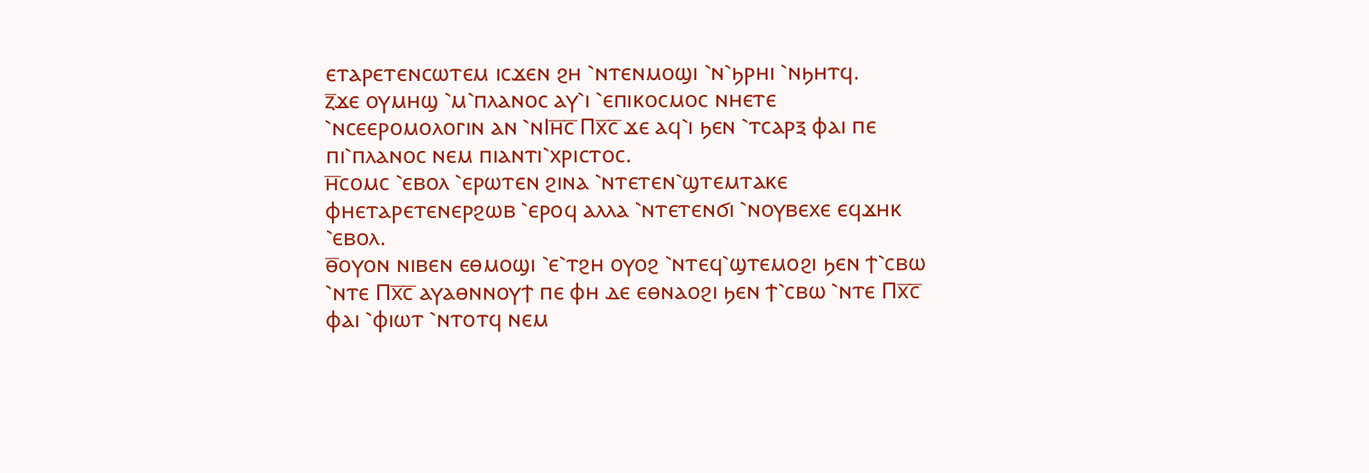ⲉⲧⲁⲣⲉⲧⲉⲛⲥⲱⲧⲉⲙ ⲓⲥϫⲉⲛ ϩⲏ ⳿ⲛⲧⲉⲛⲙⲟϣⲓ ⳿ⲛ⳿ϧⲣⲏⲓ ⳿ⲛϧⲏⲧϥ.
ⲍ̅ϫⲉ ⲟⲩⲙⲏϣ ⳿ⲙ⳿ⲡⲗⲁⲛⲟⲥ ⲁⲩ⳿ⲓ ⳿ⲉⲡⲓⲕⲟⲥⲙⲟⲥ ⲛⲏⲉⲧⲉ ⳿ⲛⲥⲉⲉⲣⲟⲙⲟⲗⲟⲅⲓⲛ ⲁⲛ ⳿ⲛⲒⲏ̅ⲥ̅ Ⲡⲭ̅ⲥ̅ ϫⲉ ⲁϥ⳿ⲓ ϧⲉⲛ ⳿ⲧⲥⲁⲣⲝ ⲫⲁⲓ ⲡⲉ ⲡⲓ⳿ⲡⲗⲁⲛⲟⲥ ⲛⲉⲙ ⲡⲓⲁⲛⲧⲓ⳿ⲭⲣⲓⲥⲧⲟⲥ.
ⲏ̅ⲥⲟⲙⲥ ⳿ⲉⲃⲟⲗ ⳿ⲉⲣⲱⲧⲉⲛ ϩⲓⲛⲁ ⳿ⲛⲧⲉⲧⲉⲛ⳿ϣⲧⲉⲙⲧⲁⲕⲉ ⲫⲏⲉⲧⲁⲣⲉⲧⲉⲛⲉⲣϩⲱⲃ ⳿ⲉⲣⲟϥ ⲁⲗⲗⲁ ⳿ⲛⲧⲉⲧⲉⲛϭⲓ ⳿ⲛⲟⲩⲃⲉⲭⲉ ⲉϥϫⲏⲕ ⳿ⲉⲃⲟⲗ.
ⲑ̅ⲟⲩⲟⲛ ⲛⲓⲃⲉⲛ ⲉⲑⲙⲟϣⲓ ⳿ⲉ⳿ⲧϩⲏ ⲟⲩⲟϩ ⳿ⲛⲧⲉϥ⳿ϣⲧⲉⲙⲟϩⲓ ϧⲉⲛ ϯ⳿ⲥⲃⲱ ⳿ⲛⲧⲉ Ⲡⲭ̅ⲥ̅ ⲁⲩⲁⲑⲛⲛⲟⲩϯ ⲡⲉ ⲫⲏ ⲇⲉ ⲉⲑⲛⲁⲟϩⲓ ϧⲉⲛ ϯ⳿ⲥⲃⲱ ⳿ⲛⲧⲉ Ⲡⲭ̅ⲥ̅ ⲫⲁⲓ ⳿ⲫⲓⲱⲧ ⳿ⲛⲧⲟⲧϥ ⲛⲉⲙ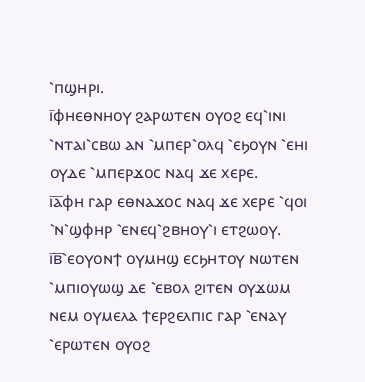⳿ⲡϣⲏⲣⲓ.
ⲓ̅ⲫⲏⲉⲑⲛⲏⲟⲩ ϩⲁⲣⲱⲧⲉⲛ ⲟⲩⲟϩ ⲉϥ⳿ⲓⲛⲓ ⳿ⲛⲧⲁⲓ⳿ⲥⲃⲱ ⲁⲛ ⳿ⲙⲡⲉⲣ⳿ⲟⲗϥ ⳿ⲉϧⲟⲩⲛ ⳿ⲉⲏⲓ ⲟⲩⲇⲉ ⳿ⲙⲡⲉⲣϫⲟⲥ ⲛⲁϥ ϫⲉ ⲭⲉⲣⲉ.
ⲓ̅ⲁ̅ⲫⲏ ⲅⲁⲣ ⲉⲑⲛⲁϫⲟⲥ ⲛⲁϥ ϫⲉ ⲭⲉⲣⲉ ⳿ϥⲟⲓ ⳿ⲛ⳿ϣⲫⲏⲣ ⳿ⲉⲛⲉϥ⳿ϩⲃⲏⲟⲩ⳿ⲓ ⲉⲧϩⲱⲟⲩ.
ⲓ̅ⲃ̅⳿ⲉⲟⲩⲟⲛϯ ⲟⲩⲙⲏϣ ⲉⲥϧⲏⲧⲟⲩ ⲛⲱⲧⲉⲛ ⳿ⲙⲡⲓⲟⲩⲱϣ ⲇⲉ ⳿ⲉⲃⲟⲗ ϩⲓⲧⲉⲛ ⲟⲩϫⲱⲙ ⲛⲉⲙ ⲟⲩⲙⲉⲗⲁ ϯⲉⲣϩⲉⲗⲡⲓⲥ ⲅⲁⲣ ⳿ⲉⲛⲁⲩ ⳿ⲉⲣⲱⲧⲉⲛ ⲟⲩⲟϩ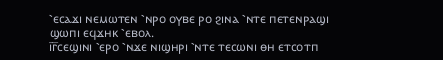⳿ⲉⲥⲁϫⲓ ⲛⲉⲙⲱⲧⲉⲛ ⳿ⲛⲣⲟ ⲟⲩⲃⲉ ⲣⲟ ϩⲓⲛⲁ ⳿ⲛⲧⲉ ⲡⲉⲧⲉⲛⲣⲁϣⲓ ϣⲱⲡⲓ ⲉϥϫⲏⲕ ⳿ⲉⲃⲟⲗ.
ⲓ̅ⲅ̅ⲥⲉϣⲓⲛⲓ ⳿ⲉⲣⲟ ⳿ⲛϫⲉ ⲛⲓϣⲏⲣⲓ ⳿ⲛⲧⲉ ⲧⲉⲥⲱⲛⲓ ⲑⲏ ⲉⲧⲥⲟⲧⲡ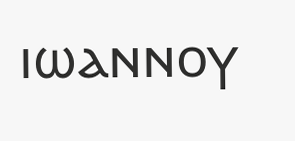ⲓⲱⲁⲛⲛⲟⲩ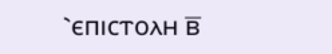⳿ⲉⲡⲓⲥⲧⲟⲗⲏ ⲃ̅